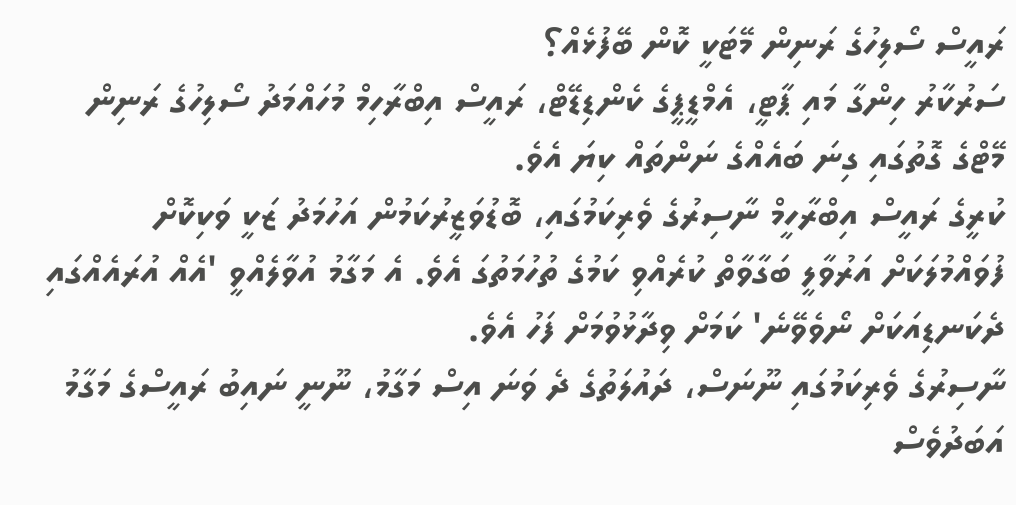ރައީސް ސޯލިހުގެ ރަނިން މޭޓަކީ ކޮން ބޭފުޅެއް؟
ސަރުކާރު ހިންގާ މައި ޕާޓީ، އެމްޑީޕީގެ ކެންޑިޑޭޓް، ރައީސް އިބްރާހިމް މުހައްމަދު ސޯލިހުގެ ރަނިން މޭޓްގެ ގޮތުގައި ގިނަ ބައެއްގެ ނަންތައް ކިޔަ އެވެ.
ކުރީގެ ރައީސް އިބްރާހީމް ނާސިރުގެ ވެރިކަމުގައި، ބޮޑުވަޒީރުކަމުން އަހުމަދު ޒަކީ ވަކިކޮށް ފުވައްމުލަކަށް އަރުވާލީ ބަގާވާތް ކުރެއްވި ކަމުގެ ތުހުމަތުގަ އެވެ. އެ މަގާމު އުވާލެއްވީ 'އެއް އުރައެއްގައި ދެކަނޑިއަކަށް ނޯވެވޭނެ' ކަމަށް ވިދާޅުވުމަށް ފަހު އެވެ.
ނާސިރުގެ ވެރިކަމުގައި ނޫނަސް، ދައުލަތުގެ ދެ ވަނަ އިސް މަގާމު، ނޫނީ ނައިބު ރައީސްގެ މަގާމު އަބަދުވެސް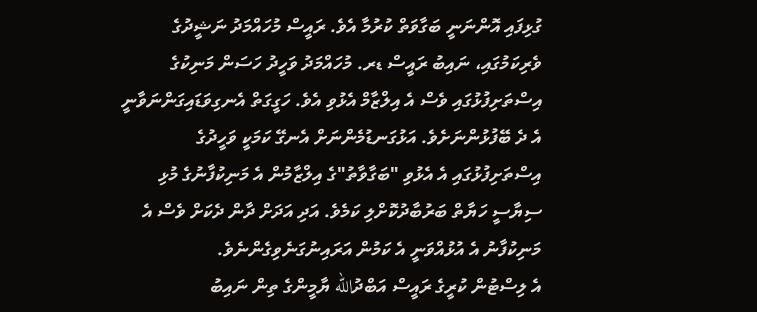ގުޅިފައި އޮންނަނީ ބަގާވަތް ކުރުމާ އެވެ. ރައީސް މުހައްމަދު ނަޝީދުގެ ވެރިކަމުގައި، ނައިބު ރައީސް ޑރ. މުހައްމަދު ވަހީދު ހަސަން މަނިކުގެ އިސްތަށިފުޅުގައި ވެސް އެ އިލްޒާމް އެޅުވި އެވެ. ހަގީގަތް އެނގިވަޑައިގަންނަވާނީ އެ ދެ ބޭފުޅުންނަށެވެ. އަޅުގަނޑުމެންނަށް އެނގޭ ކަމަކީ ވަހީދުގެ އިސްތަށިފުޅުގައި އެ އެޅުވި "ބަގާވާތު"ގެ އިލްޒާމުން އެ މަނިކުފާނުގެ މުޅި ސިޔާސީ ހަޔާތް ބަރުބާދުކޮށްލި ކަމެވެ. އަދި އަދަށް ދާން ދެކަށް ވެސް އެ މަނިކުފާނު އެ އުޅުއްވަނީ އެ ކަމުން އަރައިނުގަނެވިގެންނެވެ.
އެ ލިސްޓުން ކުރީގެ ރައީސް އަބްދުالله ޔާމީންގެ ތިން ނައިބު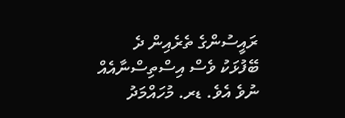ރައީސުންގެ ތެރެއިން ދެ ބޭފުޅަކު ވެސް އިސްތިސްނާއެއް ނުވެ އެވެ. ޑރ. މުހައްމަދު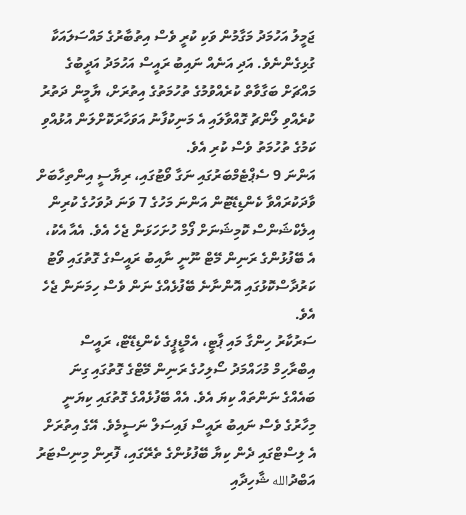ޖަމީލު އަހުމަދު މަގާމުން ވަކި ކުރީ ވެސް އިތުބާރުގެ މައްސަލައަކާ ގުޅިގެންނެވެ. އަދި އަނެއް ނައިބު ރައީސް އަހުމަދު އަދީބުގެ މައްޗަށް ބަގާވާތް ކުރެއްވުމުގެ ތުހުމަތުގެ އިތުރަށް، ޔާމީން ދަތުރު ކުރެއްވި ލޯންޗު ގޮއްވާލައި އެ މަނިކުފާނު އަވަހާރަކޮށްލަން އުޅުއްވި ކަމުގެ ތުހުމަތު ވެސް ކުރި އެވެ.
އަންނަ 9 ސެޕްޓެމްބަރުގައި ނަގާ ވޯޓުގައި، ރިޔާސީ އިންތިހާބަށް ވާދަކުރައްވާ ކެންޑިޑޭޓުން އަންނަ މަހުގެ 7 ވަނަ ދުވަހުގެ ކުރިން އިލެކްޝަންސް ކޮމިޝަނަށް ފޯމް ހުށަހަޅަން ޖެހެ އެވެ. އެއާ އެކު، އެ ބޭފުޅުންގެ ރަނިން މޭޓް ނޫނީ ނާއިބު ރައީސްގެ ގޮތުގައި ވޯޓު ކަރުދާސްކޮޅުގައި އޮންނާނެ ބޭފުޅެއްގެ ނަން ވެސް ހިމަނަން ޖެހެ އެވެ.
ސަރުކާރު ހިންގާ މައި ޕާޓީ، އެމްޑީޕީގެ ކެންޑިޑޭޓް، ރައީސް އިބްރާހިމް މުހައްމަދު ސޯލިހުގެ ރަނިން މޭޓްގެ ގޮތުގައި ގިނަ ބައެއްގެ ނަންތައް ކިޔަ އެވެ. އެއް ބޭފުޅެއްގެ ގޮތުގައި ކިޔަނީ މިހާރުގެ ވެސް ނައިބު ރައީސް ފައިސަލް ނަސީމެވެ. އޭގެ އިތުރަށް އެ ލިސްޓްގައި ދެން ކިޔާ ބޭފުޅުންގެ ތެރޭގައި، ފޮރިން މިނިސްޓަރު އަބްދުالله ޝާހިދާއި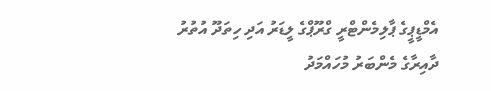އެމްޑީޕީގެ ޕާލިމެންޓްރީ ގްރޫޕްގެ ލީޑަރު އަދި ހިތަދޫ އުތުރު ދާއިރާގެ މެންބަރު މުހައްމަދު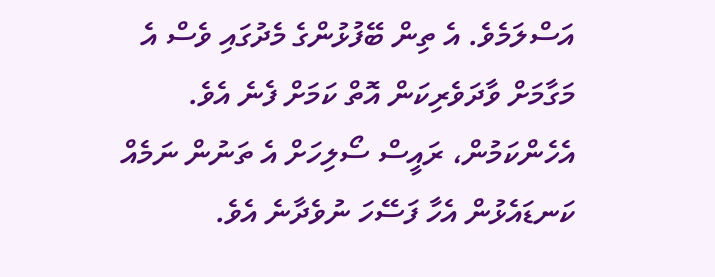އަސްލަމެވެ. އެ ތިން ބޭފުޅުންގެ މެދުގައި ވެސް އެ މަގާމަށް ވާދަވެރިކަން އޮތް ކަމަށް ފެނެ އެވެ. އެހެންކަމުން، ރައީސް ސޯލިހަށް އެ ތަނުން ނަމެއް ކަނޑައެޅުން އެހާ ފަސޭހަ ނުވެދާނެ އެވެ.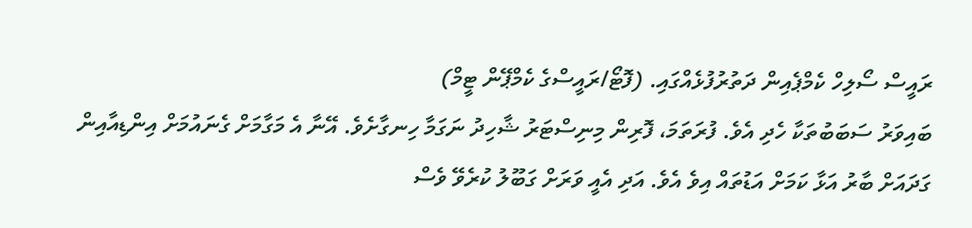ރައީސް ސޯލިހް ކެމްޕެއިން ދަތުރުފުޅެއްގައި. (ފޮޓޯ/ރައީސްގެ ކެމްޕޭން ޓީމް)
ބައިވަރު ސަބަބުތަކާ ހެދި އެވެ. ފުރަތަމަ، ފޮރިން މިނިސްޓަރު ޝާހިދު ނަގަމާ ހިނގާށެވެ. އޭނާ އެ މަގާމަށް ގެނައުމަށް އިންޑިއާއިން ގަދައަށް ބާރު އަޅާ ކަމަށް އަޑުތައް އިވެ އެވެ. އަދި އެއީ ވަރަށް ގަބޫލު ކުރެވޭ ވެސް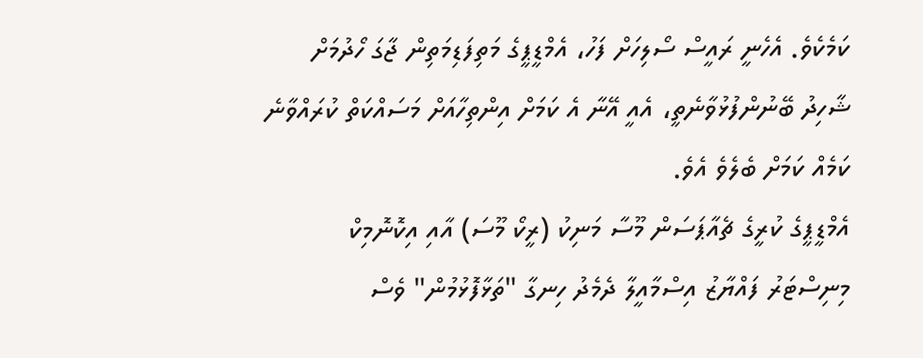ކަމެކެވެ. އެހެނީ ރައީސް ސޯލިހަށް ފަހު، އެމްޑީޕީގެ މަތިފަޑިމަތިން ޖާގަ ހޯދުމަށް ޝާހިދު ބޭނުންފުޅުވާނެތީ، އެއީ އޭނާ އެ ކަމަށް އިންތިހާއަށް މަސައްކަތް ކުރައްވާނެ ކަމެއް ކަމަށް ބެލެވެ އެވެ.
އެމްޑީޕީގެ ކުރީގެ ޗެއާޕަސަން މޫސާ މަނިކު (ރީކޯ މޫސަ) އާއި އިކޮނޮމިކް މިނިސްޓަރު ފައްޔާޒު އިސްމާއީލާ ދެމެދު ހިނގާ "ތަޅާފޮޅުމުން" ވެސް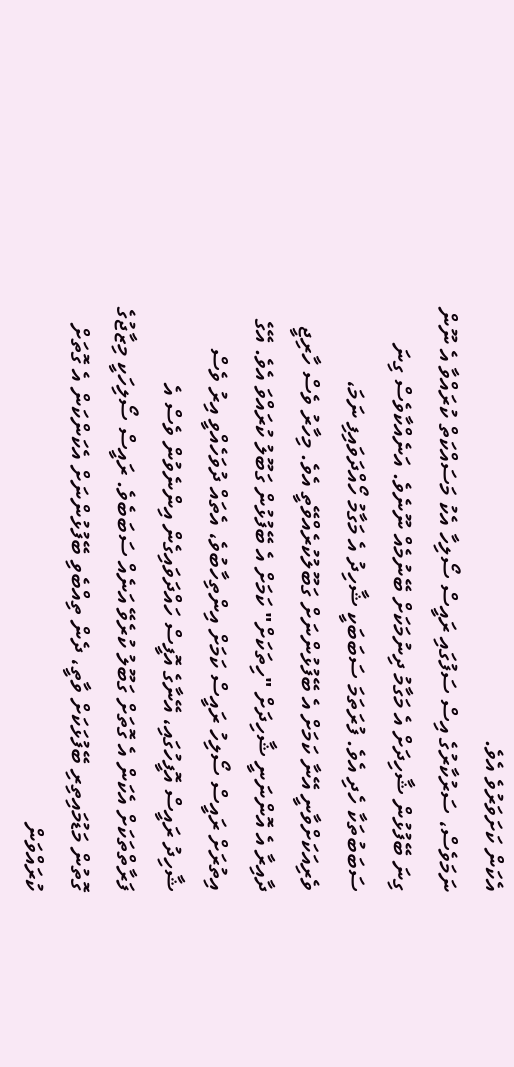އެކަން ކަށަވަރުވެ އެވެ.
ނަމަވެސް، ސަރުކާރުގެ އިސް ސަފުގައި ރައީސް ސޯލިހާ އެކު މަސައްކަތް ކުރައްވާ އެ ނޫން ގިނަ ބޭފުޅުން ޝާހިދަށް އެ މަގާމު ދިނުމަކަށް ބޭނުމެއް ނޫނެވެ. އަނެއްކާވެސް ގިނަ ސަބަބުތަކާ ހެދި އެވެ. ފުރަތަމަ ސަބަބަކީ ޝާހިދު އެ މަގާމު ހޯއްދަވައިފި ނަމަ، ވެރިއަކަށްވާނީ އޭނާ ކަމަށް އެ ބޭފުޅުންނަށް ގަބޫލުކުރެއްވޭތީ އެވެ. މިހާރު ވެސް ހާރިޖީ ދާއިރާ އެ އޮންނަނީ ޝާހިދަށް "ހިތަކަށް" ކަމަށް އެ ބޭފުޅުން ގަބޫލު ކުރައްވަ އެވެ. އޭގެ އިތުރަށް ރައީސް ސޯލިހު ރައީސް ކަމަށް އިންތިހާބުވެ، އެތައް ދުވަހެއްވީ އިރު ވެސް ޝާހިދު ރައީސް އޮފީހުގައި، އޭނާގެ އޮފީސް ހައްދަވައިގެން އިންނެވުން ވެސް އެ ފަރާތްތަކަށް އެކަން އެ ގޮތަށް ގަބޫލު ކުރެވޭ އަނެއް ސަބަބެވެ. ރައީސް ސޯލިހަކީ މިޒާޖުގެ ގޮތުން މަޑުމައިތިރި ބޭފުޅަކަށް ވާތީ، ދެން ތިއްބެވި ބޭފުޅުންނަށް އެކަންކަން އެ ގޮތަށް ކުރައްވަން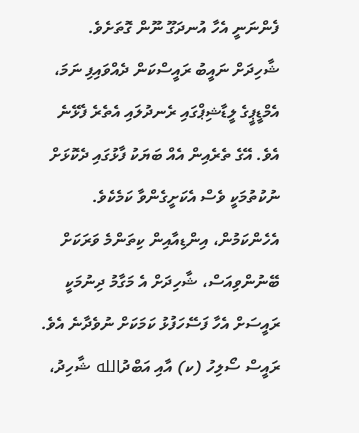ފެންނަނީ އެހާ އުނދަގޫ ނޫން ގޮތަށެވެ.
ޝާހިދަށް ނައީބު ރައީސްކަން ދެއްވައިފި ނަމަ، އެމްޑީޕީގެ ލީޑާޝިޕްގައި ރެނދުލައި އެތެރެ ފެޅޭނެ އެވެ. އޭގެ ތެރެއިން އެއް ބަޔަކު ފާޅުގައި ދެކޮޅަށް ނުކުތުމަކީ ވެސް އެކަށީގެންވާ ކަމެކެވެ. އެހެންކަމުން، އިންޑިއާއިން ކިތަންމެ ވަރަކަށް ބޭނުންވިއަސް، ޝާހިދަށް އެ މަގާމު ދިނުމަކީ ރައީސަށް އެހާ ފަސޭހަފުޅު ކަމަކަށް ނުވެދާނެ އެވެ.
ރައީސް ސޯލިހު (ކ) އާއި އަބްދުالله ޝާހިދު،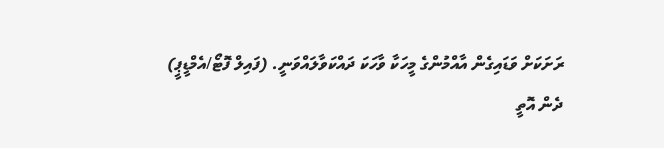ރަށަކަށް ވަޑައިގެން އާއްމުންގެ މީހަކާ ވާހަކަ ދައްކަވާލައްވަނީ. (ފައިލް ފޮޓޯ/އެމްޑީޕީ)
ދެން އޮތީ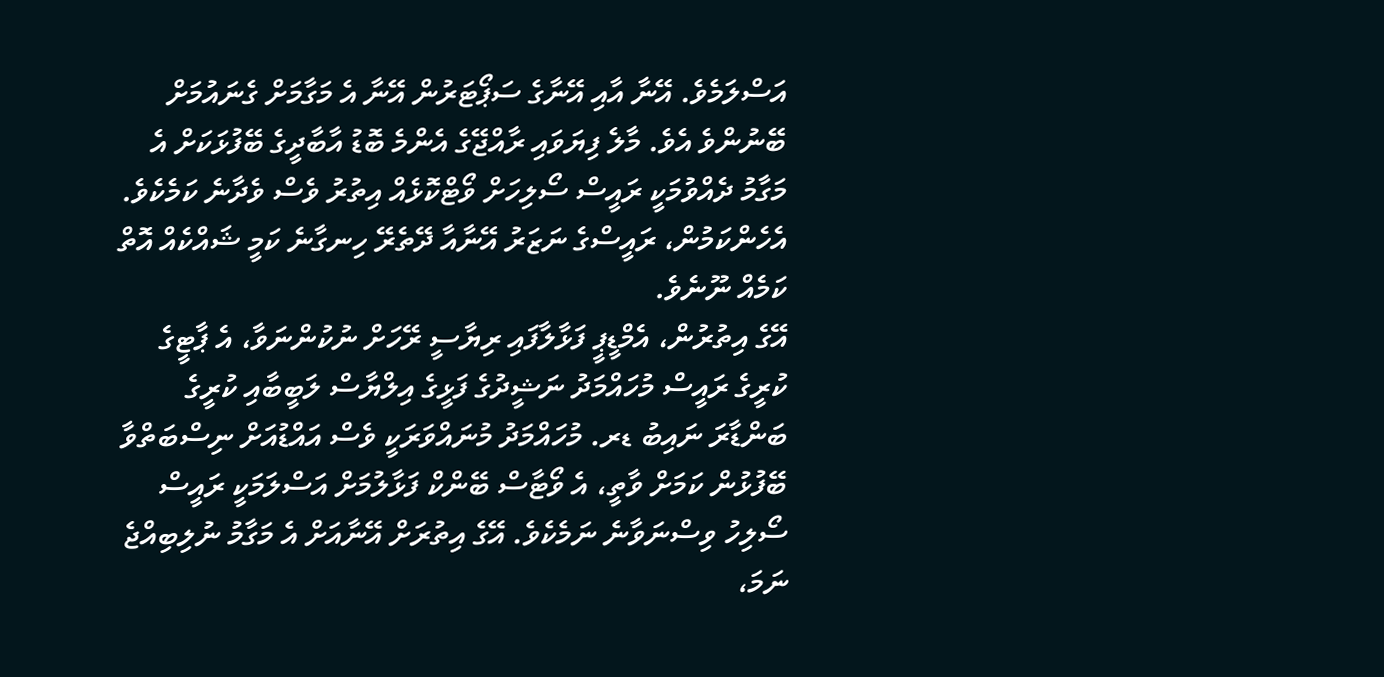އަސްލަމެވެ. އޭނާ އާއި އޭނާގެ ސަޕޯޓަރުން އޭނާ އެ މަގާމަށް ގެނައުމަށް ބޭނުންވެ އެވެ. މާލެ ފިޔަވައި ރާއްޖޭގެ އެންމެ ބޮޑު އާބާދީގެ ބޭފުޅަކަށް އެ މަގާމު ދެއްވުމަކީ ރައީސް ސޯލިހަށް ވޯޓްކޮޅެއް އިތުރު ވެސް ވެދާނެ ކަމެކެވެ. އެހެންކަމުން، ރައީސްގެ ނަޒަރު އޭނާއާ ދޭތެރޭ ހިނގާނެ ކަމީ ޝައްކެއް އޮތް ކަމެއް ނޫނެވެ.
އޭގެ އިތުރުން، އެމްޑީޕީ ފަޅާލާފައި ރިޔާސީ ރޭހަށް ނުކުންނަވާ، އެ ޕާޓީގެ ކުރީގެ ރައީސް މުހައްމަދު ނަޝީދުގެ ފަޅީގެ އިލްޔާސް ލަބީބާއި ކުރީގެ ބަންޑާރަ ނައިބު ޑރ. މުހައްމަދު މުނައްވަރަކީ ވެސް އައްޑުއަށް ނިސްބަތްވާ ބޭފުޅުން ކަމަށް ވާތީ، އެ ވޯޓާސް ބޭންކް ފަޅާލުމަށް އަސްލަމަކީ ރައީސް ސޯލިހު ވިސްނަވާނެ ނަމެކެވެ. އޭގެ އިތުރަށް އޭނާއަށް އެ މަގާމު ނުލިބިއްޖެ ނަމަ،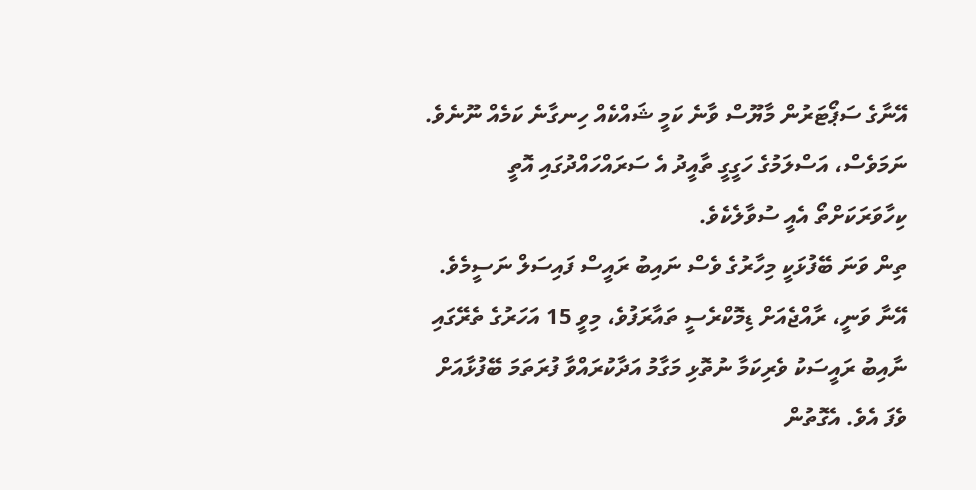އޭނާގެ ސަޕޯޓަރުން މާޔޫސް ވާނެ ކަމީ ޝައްކެއް ހިނގާނެ ކަމެއް ނޫނެވެ. ނަމަވެސް، އަސްލަމުގެ ހަގީގީ ތާއީދު އެ ސަރައްހައްދުގައި އޮތީ ކިހާވަރަކަށްތޯ އެއީ ސުވާލެކެވެ.
ތިން ވަނަ ބޭފުޅަކީ މިހާރުގެ ވެސް ނައިބު ރައީސް ފައިސަލް ނަސީމެވެ. އޭނާ ވަނީ، ރާއްޖެއަށް ޑިމޮކްރެސީ ތައާރަފުވެ، މިވީ 15 އަހަރުގެ ތެރޭގައި ނާއިބު ރައީސަކު ވެރިކަމާ ނުތޮޅި މަގާމު އަދާކުރައްވާ ފުރަތަމަ ބޭފުޅާއަށް ވެފަ އެވެ. އެގޮތުން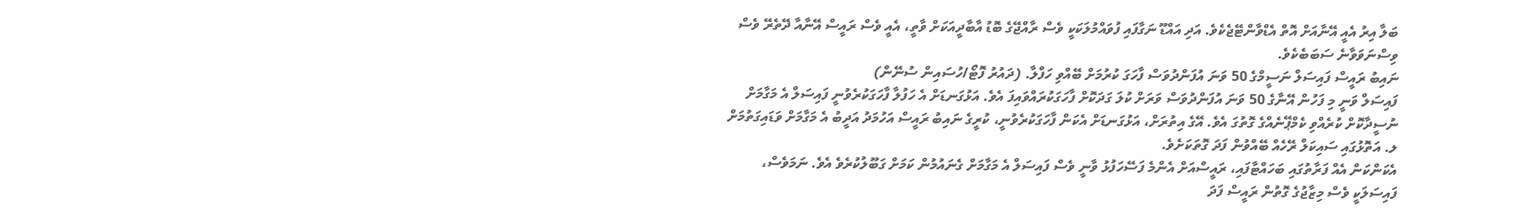ބަލާ އިރު އެއީ އޭނާއަށް އޮތް އެޑްވާންޓޭޖެކެވެ. އަދި އައްޑޫ ނަގާފައި ފުވައްމުލަކަކީ ވެސް ރާއްޖޭގެ ބޮޑު އާބާދީއަކަށް ވާތީ، އެއީ ވެސް ރައީސް އޭނާއާ ދޭތެރޭ ވެސް ވިސްނަވަވާނެ ސަބަބެކެވެ.
ނައިބު ރައީސް ފައިސަލް ނަސީމްގެ 50 ވަނަ އުފަންދުވަސް ފާހަގަ ކުރުމަށް ބޭއްވި ހަފްލާ. (ދައުރު ފޮޓޯ/ހުސައިން ސުނޭން)
ފައިސަލް ވަނީ މި ފަހުން އޭނާގެ 50 ވަނަ އުފަންދުވަސް ވަރަށް ކުލަ ގަދަކޮށް ފާހަގަކުރައްވައިފަ އެވެ. އަޅުގަނޑަށް އެ ހަފުލާ ފާހަގަކުރެވުނީ ފައިސަލް އެ މަގާމަށް ނުސީދާކޮށް ކުރެއްވި ކެމްޕޭނެއްގެ ގޮތުގަ އެވެ. އޭގެ އިތުރަށް، އަޅުގަނޑަށް އެކަން ފާހަގަކުރެވުނީ، ކުރީގެ ނައިބު ރައީސް އަހުމަދު އަދީބު އެ މަގާމަށް ވަޑައިގަތުމަށް ލ. އަތޮޅުގައި ސައިކަލް ރޭހެއް ބޭއްވުން ފަދަ ގޮތަކަށެވެ.
އެކަންކަން އެއް ފަރާތުގައި ބަހައްޓާފައި، ރައީސްއަށް އެންމެ ފަސޭހަފުޅު ވާނީ ވެސް ފައިސަލް އެ މަގާމަށް ގެނައުމުން ކަމަށް ގަބޫލުކުރެވެ އެވެ. ނަމަވެސް، ފައިސަލަކީ ވެސް މިޒާޖުގެ ގޮތުން ރައީސް ފަދަ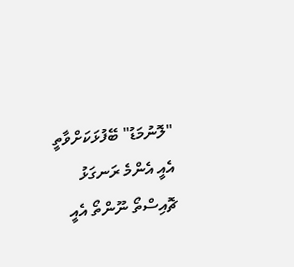"ލޮނުމަޑު" ބޭފުޅަކަށްވާތީ އެއީ އެންމެ ރަނގަޅު ޗޮއިސްތޯ ނޫންތޯ އެއީ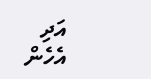އަދި އެހެން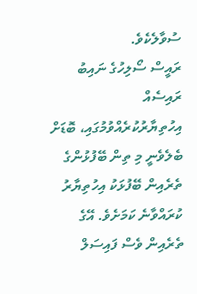ސުވާލެކެވެ.
ރައީސް ސޯލިހުގެ ނައިބު ރައިސެއް އިހުތިޔާރުކުރެއްވުމުގައި، ބޮޑަށް ބެލެވެނީ މި ތިން ބޭފުޅުންގެ ތެރެއިން ބޭފުޅަކު އިހުތިޔާރު ކުރައްވާނެ ކަމަށެވެ. އޭގެ ތެރެއިން ވެސް ފައިސަލް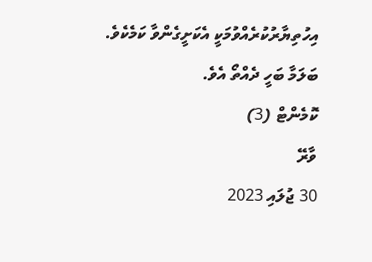އިހުތިޔާރުކުރެއްވުމަކީ އެކަށީގެންވާ ކަމެކެވެ.
ބަލަމާ ބަހީ ދެއްތޯ އެވެ.
ކޮމެންޓް (3)
ވާރޭ
30 ޖުލައި 2023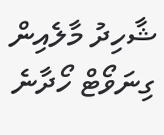ޝާހިދު މާލެއިން ގިނަވޯޓް ހޯދާނެ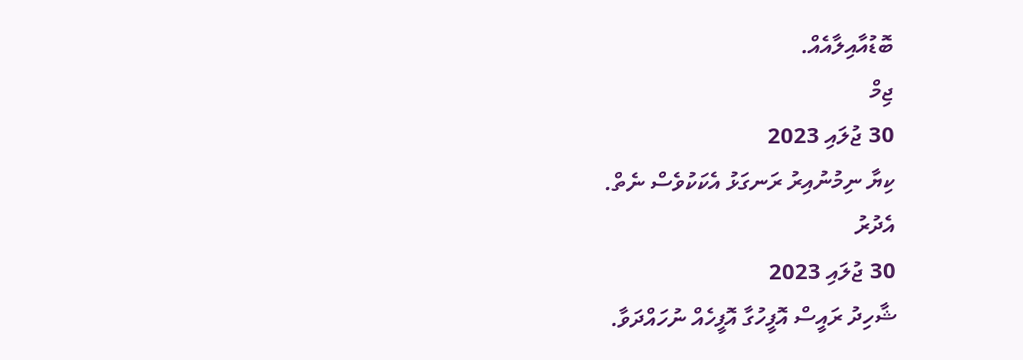ބޮޑުއާއިލާއެއް.
ޖިމް
30 ޖުލައި 2023
ކިޔާ ނިމުނުއިރު ރަނގަޅު އެކަކުވެސް ނެތް.
އެދުރު
30 ޖުލައި 2023
ޝާހިދު ރައީސް އޮފީހުގާ އޮފީހެއް ނުހައްދަވާ.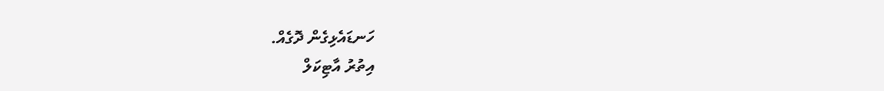ހަނޑައެޅިގެން ދޮގެއް.
އިތުރު އާޓިކަލް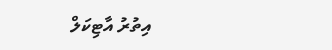އިތުރު އާޓިކަލް